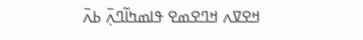ߞߐߜߍ ߞߣߐߘߐ ߟߊߘߤߊ߬ߣߍ߲߫ ߕߍ߫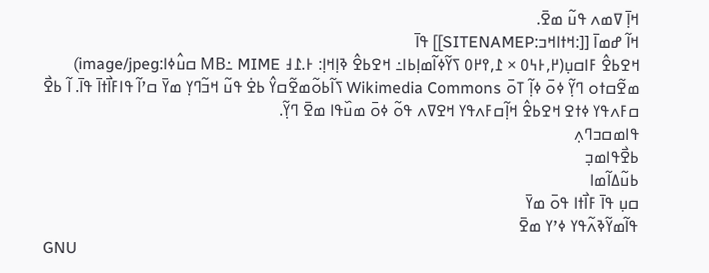ߞߊ߲߫ ߜߘߍ ߟߎ߬ ߘߐ߫.
ߞߊ߬ ߝߘߊ߫ [[:ߞߙߊߞߏ:SITENAMEP]] ߟߊ߫
ߞߐߕߐ߮ ߓߊߛߎ߲(߂,߅߆߀ × ߁,߉߂߀ ߖߌ߬ߦߊ߬ߘߊ߲ߕߊ߸ ߞߐߕߐ߮ ߢߊ߲ߞߊ߲: ߅.߁߃ MB߸ MIME ߛߎ߮ߦߊ:image/jpeg)
ߘߐ߬ߛߙߋ ߣߌ߲߬ ߦߋ߫ ߦߊ߲߬ ߠߋ߫ Wikimedia Commons ߖߊ߬ߕߋ߬ߘߐ߬ߛߌ߮ ߕߐ߭ ߟߎ߬ ߞߏ߬ߣߌ߲ ߘߌ߫ ߛߴߊ߬ ߟߊߓߊ߯ߙߊ߫ ߟߊ߫. ߊ߬ ߕߐ߯ ߛߓߍߟߌ ߦߙߐ ߞߐߕߐ߮ ߞߊ߲߬ߛߓߍߟߌ ߞߐߜߍ ߟߋ߬ ߦߋ߫ ߘߎ߰ߟߊ ߘߐ߫ ߣߌ߲߬.
ߟߊߘߛߏߣߍ߲
ߕߐ߯ߟߊߘߏ߲
ߕߎ߬ߡߊ߬ߘߊ
ߛߎ߲ ߟߊ߫ ߓߊ߯ߙߊ ߟߋ߫ ߘߌ߫
ߟߊ߬ߘߌ߬ߢߍ߬ߟߌ ߦߴߌ ߘߐ߫
GNU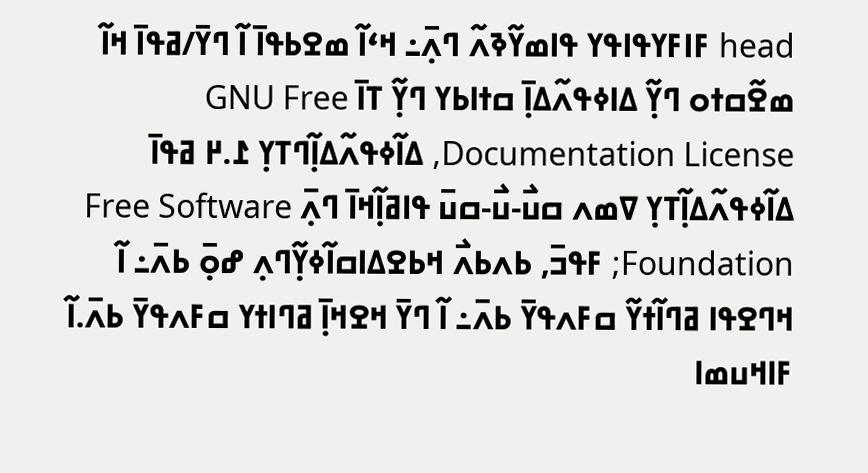head ߓߊߓߌߟߊߟߌ ߟߊߘߌ߬ߢߍ߬ ߣߍ߲߫߸ ߞߵߊ߬ ߘߐߕߟߊ߫ ߊ߬ ߣߌ߫/ߥߟߊ߫ ߞߊ߬ ߘߐ߬ߛߙߋ ߣߌ߲߬ ߡߊߦߟߍ߬ߡߊ߲߫ ߛߙߊߕߌ ߣߌ߲߬ ߠߊ߫ GNU Free Documentation License, ߡߊ߬ߦߟߍ߬ߡߊ߲߬ߣߠߌ߲ ߁.߂ ߥߟߊ߫ ߡߊ߬ߦߟߍ߬ߡߊ߲߬ߠߌ߲ ߜߘߍ ߛߎ߯-ߎ߯-ߛߎ߫ ߟߊߥߊ߲߬ߞߊ߫ ߣߍ߲߫ Free Software Foundation; ߓߟߏ߫, ߕߍߕߍ߯ ߞߕߐߡߊߛߊ߬ߦߌ߲߬ߣߍ߲ ߝߋ߲߫ ߕߍ߫߸ ߊ߬ ߞߣߐߟߊ ߥߣߊ߬ߙߌ߬ ߛߓߍߟߌ߫ ߕߍ߫߸ ߊ߬ ߣߌ߫ ߞߐߞߊ߲߫ ߥߣߊߙߌ ߛߓߍߟߌ߫ ߕߍ߫.ߊ߬ ߓߊߞߎߘߊ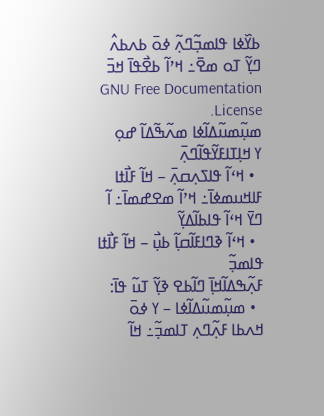ߕߌ߰ߦߊ ߟߊߘߏ߲߬ߣߍ߲߬ ߦߋ߫ ߕߍߕߍ߮ ߣߌ߲߬ ߠߋ ߘߐ߫߸ ߞߴߊ߬ ߕߐ߯ߟߊ߫ ߞߏ߫ GNU Free Documentation License.
ߘߎ߲߬ߘߎ߬ߡߊ߬ߦߊ ߘߍ߬ߒ߬ߡߊ߬ ߝߋ߲
ߌ ߞߊ߲ߠߊߓߌ߬ߟߊ߬ߣߍ߲߫
  • ߞߵߊ߬ ߟߊߖߍ߲ߛߍ߲߫ – ߞߊ߬ ߓߊ߯ߙߊ ߓߊߞߎߘߦߊ߫߸ ߞߴߊ߬ ߘߐߝߘߊ߫߸ ߊ߬ ߣߌ߫ ߞߵߊ߬ ߟߊߕߊ߬ߡߌ߲߬
  • ߞߵߊ߬ ߢߣߊߓߊ߬ߛߊ߲߬ ߕߎ߲߯ – ߞߊ߬ ߓߊ߯ߙߊ ߟߊߘߏ߲߬
ߓߍ߲߬ߒߡߊ߬ߞߊ߲߫ ߣߊ߬ߕߐ ߢߌ߲߬ ߠߎ߬ ߟߊ߫:
  • ߘߎ߲߬ߘߎ߬ߡߊ߬ߦߊ – ߌ ߦߋ߫ ߞߍߕߊ ߓߍ߲߬ߣߍ߲ ߠߊߘߏ߲߬߸ ߞߊ߬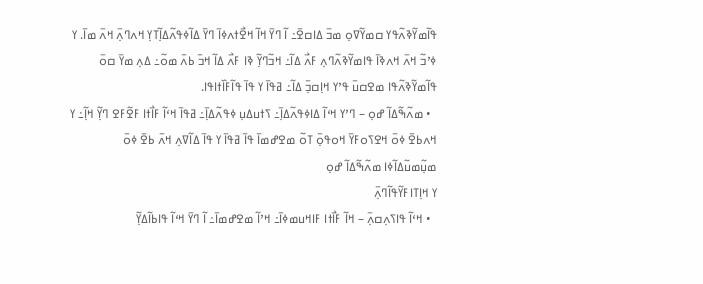ߟߊ߬ߘߌ߬ߢߍ߬ߟߌ ߛߘߌ߬ߜߋ߲ ߘߏ߫ ߡߊߛߐ߫߸ ߊ߬ ߣߌ߫ ߞߊ߬ ߞߐ߯ߙߍߦߊ߫ ߣߌ߫ ߡߊ߬ߦߟߍ߬ߡߊ߲߬ߠߌ߲ ߞߍߣߍ߲߫ ߞߍ߫ ߘߊ߫. ߌ ߦߴߏ߬ ߞߍ߫ ߞߍߢߊ߫ ߟߊߘߌ߬ߢߍ߬ߣߍ߲ ߓߍ߯ ߡߊ߬߸ ߞߏ߬ߣߌ߲߬ ߢߊ ߓߍ߯ ߡߊ߬ ߞߏ߫ ߕߍ߫ ߘߋ߬߸ ߡߍ߲ ߘߌ߫ ߛߋ߫ ߟߊ߬ߘߌ߬ߢߍ߬ߟߊ ߘߐߛߎ߫ ߟߴߌ ߞߊ߲ߛߏ߲߫ ߡߊ߬߸ ߥߟߊ߫ ߌ ߟߊ߫ ߟߊ߬ߓߊ߰ߙߊߟߊ.
  • ߘߍ߬ߒ߬ߡߊ߬ ߝߋ߲ – ߣߴߌ ߞߵߊ߬ ߡߊߦߟߍ߬ߡߊ߲߫߸ ߖߙߎߡߎ߲ ߦߟߍ߬ߡߊ߲߫߸ ߥߟߊ߫ ߞߵߊ߬ ߓߊ߯ߙߊ ߓߐ߬ߓߐ ߣߌ߲߬ ߞߊ߲߬߸ ߌ ߞߍߕߐ߫ ߦߋ߫ ߞߐߖߋߓߌ߫ ߞߋߟߋ߲߫ ߠߋ߬ ߘߐߝߘߊ߫ ߟߊ߫ ߥߟߊ߫ ߌ ߟߊ߫ ߡߊ߬ߜߍ߲ ߞߍ߫ ߕߐ߫ ߦߋ߫
ߘߎ߲߬ߘߎ߬ߡߊ߬ߦߊ ߘߍ߬ߒ߬ߡߊ߬ ߝߋ߲
ߌ ߞߊ߲ߠߊߓߌ߬ߟߊ߬ߣߍ߲߫
  • ߞߵߊ߬ ߟߊߖߍ߲ߛߍ߲߫ – ߞߊ߬ ߓߊ߯ߙߊ ߓߊߞߎߘߦߊ߫߸ ߞߴߊ߬ ߘߐߝߘߊ߫߸ ߊ߬ ߣߌ߫ ߞߵߊ߬ ߟߊߕߊ߬ߡߌ߲߬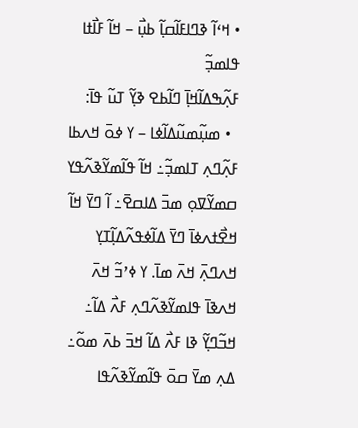• ߞߵߊ߬ ߢߣߊߓߊ߬ߛߊ߲߬ ߕߎ߲߯ – ߞߊ߬ ߓߊ߯ߙߊ ߟߊߘߏ߲߬
ߓߍ߲߬ߒߡߊ߬ߞߊ߲߫ ߣߊ߬ߕߐ ߢߌ߲߬ ߠߎ߬ ߟߊ߫:
  • ߘߎ߲߬ߘߎ߬ߡߊ߬ߦߊ – ߌ ߦߋ߫ ߞߍߕߊ ߓߍ߲߬ߣߍ߲ ߠߊߘߏ߲߬߸ ߞߊ߬ ߟߊ߬ߘߌ߬ߢߍ߬ߟߌ ߛߘߌ߬ߜߋ߲ ߘߏ߫ ߡߊߛߐ߫߸ ߊ߬ ߣߌ߫ ߞߊ߬ ߞߐ߯ߙߍߦߊ߫ ߣߌ߫ ߡߊ߬ߦߟߍ߬ߡߊ߲߬ߠߌ߲ ߞߍߣߍ߲߫ ߞߍ߫ ߘߊ߫. ߌ ߦߴߏ߬ ߞߍ߫ ߞߍߢߊ߫ ߟߊߘߌ߬ߢߍ߬ߣߍ߲ ߓߍ߯ ߡߊ߬߸ ߞߏ߬ߣߌ߲߬ ߢߊ ߓߍ߯ ߡߊ߬ ߞߏ߫ ߕߍ߫ ߘߋ߬߸ ߡߍ߲ ߘߌ߫ ߛߋ߫ ߟߊ߬ߘߌ߬ߢߍ߬ߟߊ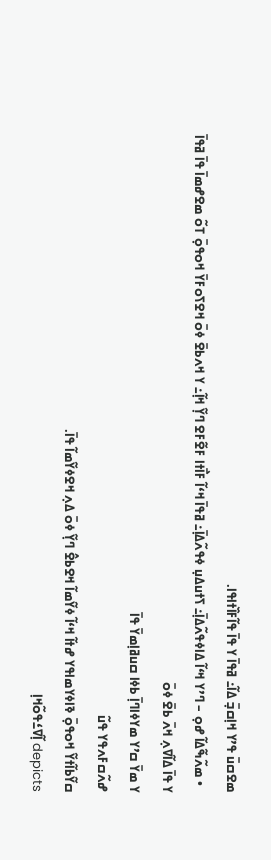ߘߐߛߎ߫ ߟߴߌ ߞߊ߲ߛߏ߲߫ ߡߊ߬߸ ߥߟߊ߫ ߌ ߟߊ߫ ߟߊ߬ߓߊ߰ߙߊߟߊ.
  • ߘߍ߬ߒ߬ߡߊ߬ ߝߋ߲ – ߣߴߌ ߞߵߊ߬ ߡߊߦߟߍ߬ߡߊ߲߫߸ ߖߙߎߡߎ߲ ߦߟߍ߬ߡߊ߲߫߸ ߥߟߊ߫ ߞߵߊ߬ ߓߊ߯ߙߊ ߓߐ߬ߓߐ ߣߌ߲߬ ߞߊ߲߬߸ ߌ ߞߍߕߐ߫ ߦߋ߫ ߞߐߖߋߓߌ߫ ߞߋߟߋ߲߫ ߠߋ߬ ߘߐߝߘߊ߫ ߟߊ߫ ߥߟߊ߫ ߌ ߟߊ߫ ߡߊ߬ߜߍ߲ ߞߍ߫ ߕߐ߫ ߦߋ߫
ߌ ߘߌ߫ ߛߴߌ ߘߌߦߊߣߊ߲߫ ߕߦߊ ߛߎߥߊ߲ߘߌ߫ ߟߊ߫
ߝߍ߬ߛߓߍߟߌ ߟߎ߬
ߛߌ߬ߕߊ߬ߙߌ߬ ߞߋߟߋ߲߫ ߢߊߦߌߘߊߟߌ ߝߙߊ߬ ߞߵߊ߬ ߦߌ߬ߘߊ߬ ߞߐߕߐ߮ ߣߌ߲߬ ߦߋ߫ ߡߍ߲ ߞߐߦߌ߬ߘߊ߬ ߟߊ߫.
depicts ߊ߲߬ߜߑߟߋ߬ߞߊ߲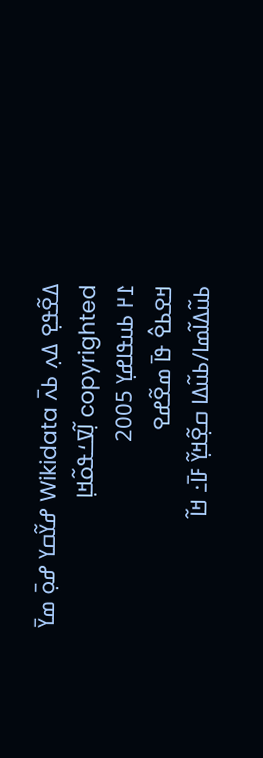ߡߐ߬ߟߐ߲ ߡߍ߲ ߕߍ߫ Wikidata ߝߌ߬ߛߌ ߝߋ߲߫ ߘߌ߫
copyrighted ߊ߲߬ߜߑߟߋ߬ߞߊ߲
߁߂ ߕߎߟߊߝߌ߲ 2005
ߞߐߕߐ߮ ߟߊ߫ ߘߐ߬ߝߐ
ߕߎ߬ߡߊ߬ߘߊ/ߕߎ߬ߡߊ ߛߐ߲߬ߞߌ߲߬ ߓߊ߫߸ ߞߊ߬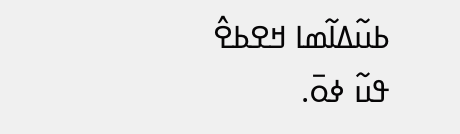ߕߎ߬ߡߊ߬ߘߊ ߞߐߕߐ߮ ߟߎ߬ ߦߋ߫.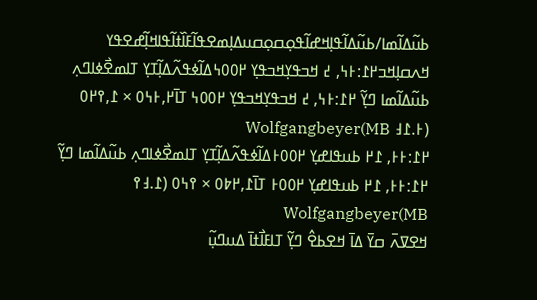ߕߎ߬ߡߊ߬ߘߊ/ߕߎ߬ߡߊ߬ߟߊ߲ߞߝߊ߬ߟߋ߲ߛߋ߲ߛߎߡߊ߲ߘߐߟߊ߬ߓߊ߰ߙߊ߬ߟߊߞߊ߲߬ߝߐߟߌ
ߞߍߛߊ߲ߞߏ߂߁:߅߆, ߄ ߞߏߟߌ߲ߞߏߟߌ߲ ߂߀߀߆ߡߊ߬ߦߟߍ߬ߡߊ߲߬ߠߌ߲ ߠߊߘߐ߯ߦߊߣߍ߲ ߕߎ߬ߡߊ߬ߘߊ ߣߌ߲߬ ߂߁:߅߆, ߄ ߞߏߟߌ߲ߞߏߟߌ߲ ߂߀߀߆ ߠߊ߫߂,߅߆߀ × ߁,߉߂߀ (߅.߁߃ MB)Wolfgangbeyer
߂߁:߅߅, ߁߂ ߕߎߟߊߝߌ߲ ߂߀߀߅ߡߊ߬ߦߟߍ߬ߡߊ߲߬ߠߌ߲ ߠߊߘߐ߯ߦߊߣߍ߲ ߕߎ߬ߡߊ߬ߘߊ ߣߌ߲߬ ߂߁:߅߅, ߁߂ ߕߎߟߊߝߌ߲ ߂߀߀߅ ߠߊ߫߁,߂߈߀ × ߉߆߀ (߁.߃߉ MB)Wolfgangbeyer
ߞߐߜߍ߫ ߛߌ߫ ߡߊ߫ ߞߐߕߐ߮ ߣߌ߲߬ ߠߊߓߊ߯ߙߊ߫ ߡߎߣߎ߲߬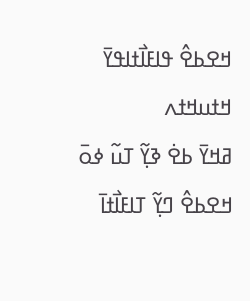ߞߐߕߐ߮ ߟߊߓߊ߯ߙߊߟߌ߫ ߞߙߎߞߙߍ
ߥߞߌ߫ ߕߐ߭ ߢߌ߲߬ ߠߎ߬ ߦߋ߫ ߞߐߕߐ߮ ߣߌ߲߬ ߠߊߓߊ߯ߙߊ߫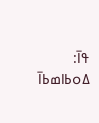ߟߊ߫:
ߡߋߕߊߘߕߊ߫